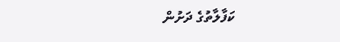ކަފާލާތުގެ ދަށުން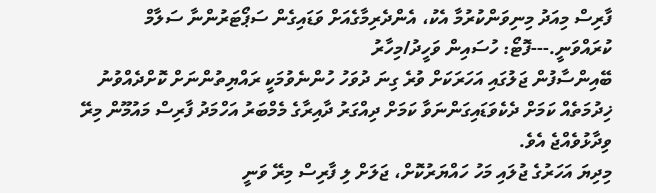ފާރިސް މިއަދު މިނިވަންކުރުމާ އެކު، އެންދެރިމާގެއަށް ވަޑައިގެން ސަޕޯޓަރުންނާ ސަލާމް ކުރައްވަނީ.---ފޮޓޯ: ހުސައިން ވަހީދު/މިހާރު
ބޭއިންސާފުން ޖަލުގައި އަހަރަކަށް ވުރެ ގިނަ ދުވަހު ހުންނެވުމަކީ ރައްޔިތުންނަށް ކޮށްދެއްވުނު ޚިދުމަތެއް ކަމަށް ދެކެވަޑައިގަންނަވާ ކަމަށް ދިއްގަރު ދާއިރާގެ މެމްބަރު އަހްމަދު ފާރިސް މައުމޫން މިރޭ ވިދާޅުވެއްޖެ އެވެ.
މިދިޔަ އަހަރުގެ ޖުލައި މަހު ހައްޔަރުކޮށް، ޖަލަށް ލި ފާރިސް މިރޭ ވަނީ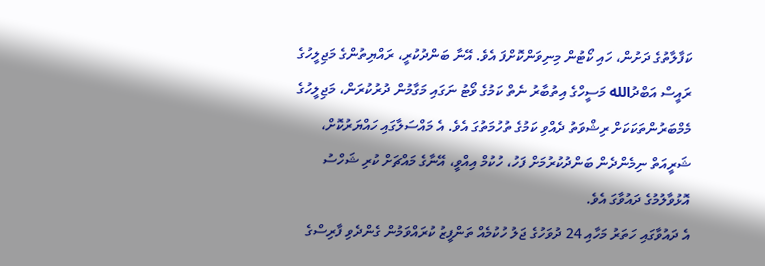ކަފާލާތުގެ ދަށުން، ހައި ކޯޓުން މިނިވަންކޮށްފަ އެވެ. އޭނާ ބަންދުކުރީ، ރައްޔިތުންގެ މަޖިލީހުގެ ރައީސް އަބްދުالله މަސީހްގެ އިތުބާރު ނެތް ކަމުގެ ވޯޓު ނަގައި މަގާމުން ދުރުކުރަން، މަޖިލީހުގެ މެމްބަރުންތަކަކަށް ރިޝްވަތު ދެއްވި ކަމުގެ ތުހުމަތުގަ އެވެ. އެ މައްސަލާގައި ހައްޔަރުކޮށް، ޝަރީއަތް ނިމެންދެން ބަންދުކުރުމަށް ފަހު، ހުކުމް އިއްވީ، އޭނާގެ މައްޗަށް ކުރި ޝަހްސު އޮޅުވާލުމުގެ ދައުވާގަ އެވެ.
އެ ދައުވާގައި ހަތަރު މަހާއި 24 ދުވަހުގެ ޖަލު ހުކުމެއް ތަންފީޒު ކުރައްވަމުން ގެންދެވި ފާރިސްގެ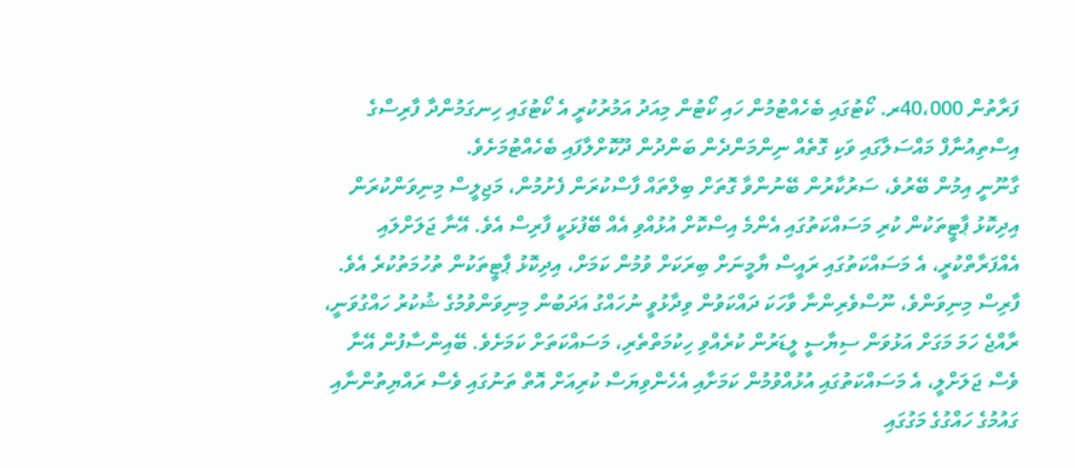ފަރާތުން 40،000ރ. ކޯޓުގައި ބެހެއްޓުމުން ހައި ކޯޓުން މިއަދު އަމުރުކުރީ އެ ކޯޓުގައި ހިނގަމުންދާ ފާރިސްގެ އިސްތިއުނާފް މައްސަލާގައި ވަކި ގޮތެއް ނިންމަންދެން ބަންދުން ދޫކޮށްލާފައި ބެހެއްޓުމަށެވެ.
ގާނޫނީ އިމުން ބޭރުވެ، ސަރުކާރުން ބޭނުންވާ ގޮތަށް ބިލްތައް ފާސްކުރަން ފެށުމުން، މަޖިލީސް މިނިވަންކުރަން އިދިކޮޅު ޕާޓީތަކުން ކުރި މަސައްކަތުގައި އެންމެ އިސްކޮށް އުޅުއްވި އެއް ބޭފުޅަކީ ފާރިސް އެވެ. އޭނާ ޖަލަށްލައި އެއްފަރާތްކުރީ، އެ މަސައްކަތުގައި ރައީސް ޔާމީނަށް ބިރަކަށް ވުމުން ކަމަށް، އިދިކޮޅު ޕާޓީތަކުން ތުހުމަތުކުރެ އެވެ.
ފާރިސް މިނިވަންވެ، ނޫސްވެރިންނާ ވާހަކަ ދައްކަވުން ވިދާޅުވީ ނުހައްގު އަދަބުން މިނިވަންވުމުގެ ޝުކުރު ހައްގުވަނީ، ރާއްޖެ ހަމަ މަގަށް އަޅުވަން ސިޔާސީ ލީޑަރުން ކުރެއްވި ހިކުމަތްތެރި، މަސައްކަތަށް ކަމަށެވެ. ބޭއިންސާފުން އޭނާ ވެސް ޖަލަށްލީ، އެ މަސައްކަތުގައި އުޅުއްވުމުން ކަމަށާއި އެހެންވިޔަސް ކުރިއަށް އޮތް ތަނުގައި ވެސް ރައްޔިތުންނާއި ގައުމުގެ ހައްގުގެ މަގުގައި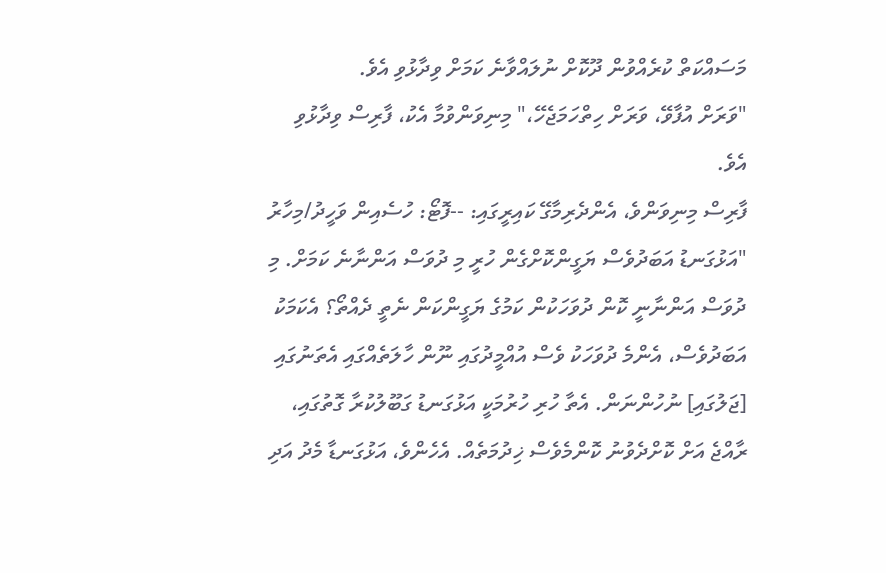މަސައްކަތް ކުރެއްވުން ދޫކޮށް ނުލައްވާނެ ކަމަށް ވިދާޅުވި އެވެ.
"ވަރަށް އުފާވޭ، ވަރަށް ހިތްހަމަޖެހޭ،" މިނިވަންވުމާ އެކު، ފާރިސް ވިދާޅުވި އެވެ.
ފާރިސް މިނިވަންވެ، އެންދެރިމާގޭ ކައިރީގައި: --ފޮޓޯ: ހުސެއިން ވަހީދު/މިހާރު
"އަޅުގަނޑު އަބަދުވެސް ޔަގީންކޮށްގެން ހުރީ މި ދުވަސް އަންނާނެ ކަމަށް. މި ދުވަސް އަންނާނީ ކޮން ދުވަހަކުން ކަމުގެ ޔަގީންކަން ނެތީ ދެއްތޯ؟ އެކަމަކު އަބަދުވެސް، އެންމެ ދުވަހަކު ވެސް އުއްމީދުގައި ނޫން ހާލަތެއްގައި އެތަނުގައި [ޖަލުގައި] ނުހުންނަން. އެތާ ހުރި ހުރުމަކީ އަޅުގަނޑު ގަބޫލުކުރާ ގޮތުގައި، ރާއްޖެ އަށް ކޮށްދެވުނު ކޮންމެވެސް ޚިދުމަތެއް. އެހެންވެ، އަޅުގަނޑާ މެދު އަދި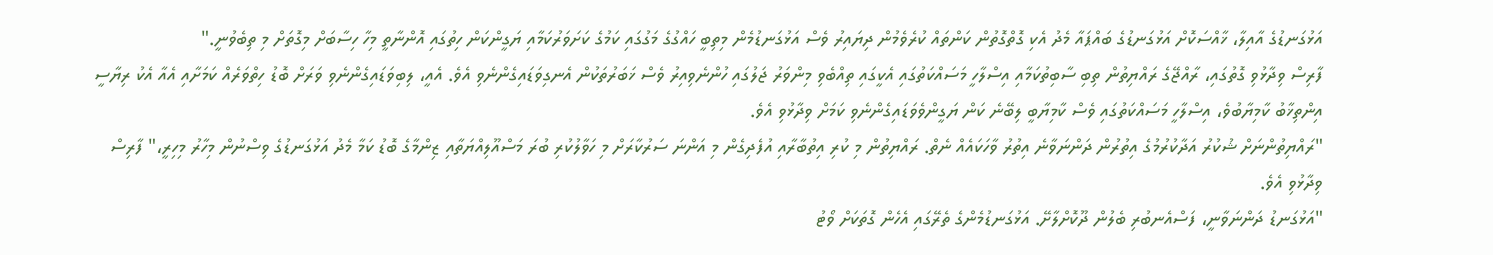އަޅުގަނޑުގެ އާއިލާ، ޚާއްސަކޮށް އަޅުގަނޑުގެ ބައްޕައާ މެދު އެކި ގޮތްގޮތުން ކަންތައް ކުރެވެމުން ދިޔައިރު ވެސް އަޅުގަނޑުމެން މިތިބީ ހައްގުގެ މަގުގައި ކަމުގެ ކަށަވަރުކަމާއި ޔަގީންކަން ހިތުގައި އޮންނާތީ މިހާ ހިސާބަށް މިގޮތަށް މި ތިބެވުނީ."
ފާރިސް ވިދާޅުވި ގޮތުގައި، ރާއްޖޭގެ ރައްޔިތުން ތިބި ސާބިތުކަމާއި އިސްލާހީ މަސައްކަތުގައި އެކީގައި ތިއްބެވި މިންވަރު ޖަލުގައި ހުންނެވިއިރު ވެސް ޚަބަރުތަކުން އެނގިވަޑައިގެންނެވި އެވެ. އެއީ، ލިބިވަޑައިގެންނެވި ވަރަށް ބޮޑު ހިތްވަރެއް ކަމަށާއި އެއާ އެކު ރިޔާސީ އިންތިޚާބު ކާމިޔާބުވެ، އިސްލާހީ މަސައްކަތުގައި ވެސް ކާމިޔާބީ ލިބޭނެ ކަން ޔަގީންވެވަޑައިގެންނެވި ކަމަށް ވިދާޅުވި އެވެ.
"ރައްޔިތުންނަށް ޝުކުރު އަދާކުރުމުގެ އިތުރުން ދަންނަވާނެ އިތުރު ވާހަކައެއް ނެތް. ރައްޔިތުން މި ކުރި އިތުބާރާއި އުފެދިގެން މި އަންނަ ސަރުކާރަށް މި ހަވާލުކުރި ބުރަ މަސްއޫލިއްޔަތާއި ޒިންމާގެ ބޮޑު ކަމާ މެދު އަޅުގަނޑުގެ ވިސްނުން މިހާރު މިހިރީ،" ފާރިސް ވިދާޅުވި އެވެ.
"އަޅުގަނޑު ދަންނަވާނީ، ފަސްއެނބުރި ބެލުން ދޫކޮށްލާށޭ. އަޅުގަނޑުމެންގެ ތެރޭގައި އެހެން ގޮތަކަށް ވޯޓު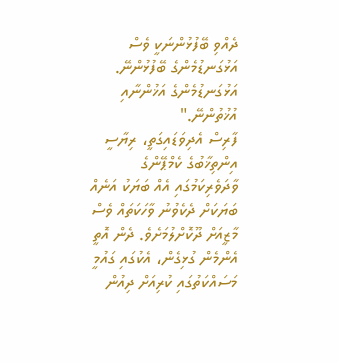ދެއްވި ބޭފުޅުންނަކީ ވެސް އަޅުގަނޑުމެންގެ ބޭފުޅުންނޭ. އަޅުގަނޑުމެންގެ އަޚުންނާއި އުޚުތުންނޭ."
ފާރިސް އެދިވަޑައިގަތީ، ރިޔާސީ އިންތިޚާބުގެ ކެމްޕޭންގެ ވާދަވެރިކަމުގައި އެއް ބަޔަކު އަނެއް ބަޔަކަށް ދެކެވުނު ވާހަކަތައް ވެސް މާޒީއަށް ދޫކޮށްލުމަށެވެ. ދެން އޮތީ އެންމެން ގުޅިގެން، އެކުގައި ގައުމީ މަސައްކަތުގައި ކުރިއަށް ދިއުން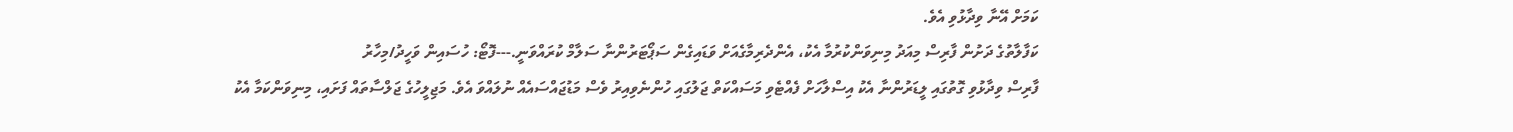ކަމަށް އޭނާ ވިދާޅުވި އެވެ.
ކަފާލާތުގެ ދަށުން ފާރިސް މިއަދު މިނިވަންކުރުމާ އެކު، އެންދެރިމާގެއަށް ވަޑައިގެން ސަޕޯޓަރުންނާ ސަލާމް ކުރައްވަނީ.---ފޮޓޯ: ހުސައިން ވަހީދު/މިހާރު
ފާރިސް ވިދާޅުވި ގޮތުގައި ލީޑަރުންނާ އެކު އިސްލާހަށް ފެއްޓެވި މަސައްކަތް ޖަލުގައި ހުންނެވިއިރު ވެސް މަޑުޖައްސައެއް ނުލައްވަ އެވެ. މަޖިލީހުގެ ޖަލްސާތައް ފަށައި، މިނިވަންކަމާ އެކު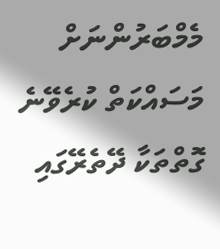މެމްބަރުންނަށް މަސައްކަތް ކުރެވޭނެ ގޮތްތަކާ ދޭތެރޭގައި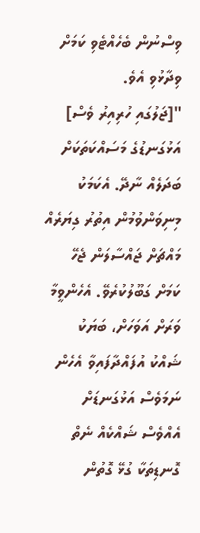ވިސްނުން ބެހެއްޓެވި ކަމަށް ވިދާޅުވި އެވެ.
"[ޖަލުގައި ހުރިއިރު ވެސް] އަޅުގަނޑުގެ މަސައްކަތަކަށް ބަދަލެއް ނާދޭ. އެކަމަކު މިނިވަންވުމުން އިތުރު ގިޔަރެއް މައްޗަށް ޖައްސާލަން ޖެހޭ ކަމަށް ގަބޫލުކުރެވޭ. އެހެންވީމާ ވަރަށް އަވަހަށް، ބަޔަކު ޝައްކު އުފައްދާފައިވާ އެހެން ނަމަވެސް އަޅުގަނޑަށް އެއްވެސް ޝައްކެއް ނެތް ގޮނޑިތަކާ ގުޅޭ ގޮތުން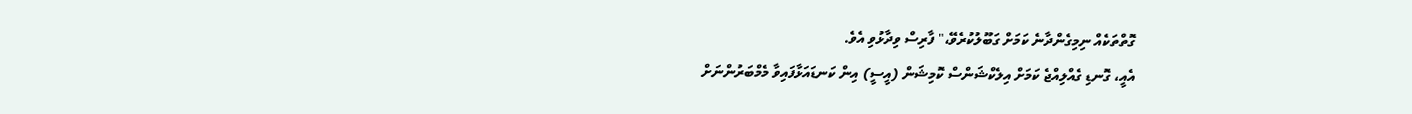ގޮތްތަކެއް ނިމިގެންދާނެ ކަމަށް ގަބޫލުކުރެވޭ،" ފާރިސް ވިދާޅުވި އެވެ.
އެއީ، ގޮނޑި ގެއްލިއްޖެ ކަމަށް އިލެކްޝަންސް ކޮމިޝަން (އީސީ) އިން ކަނޑައަޅާފައިވާ މެމްބަރުންނަށް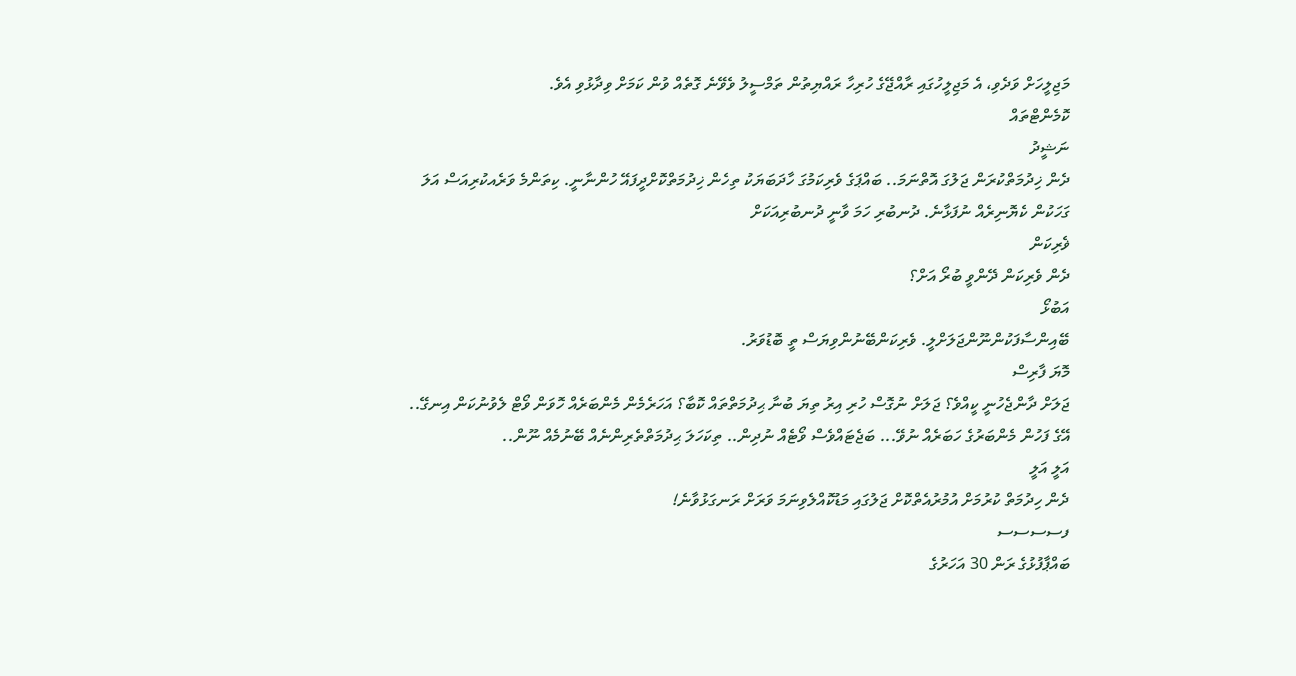މަޖިލީހަށް ވަދެވި، އެ މަޖިލީހުގައި ރާއްޖޭގެ ހުރިހާ ރައްޔިތުން ތަމްސީލު ވެވޭނެ ގޮތެއް ވުން ކަމަށް ވިދާޅުވި އެވެ.
ކޮމެންޓްތައް
ނަޝީދު
ދެން ޚިދުމަތްކުރަން ޖަލުގަ އޮތްނަމަ.. ބައްޕަގެ ވެރިކަމުގަ ހާދަބަޔަކު ތިހެން ޚިދުމަތްކޮށްދީފައޭ ހުންނާނީ. ކިތަންމެ ވަރެއކުރިއަސް އަލަ ގަހަކުން ކެޔޮނިރެއް ނުފަޅާނެ. ދުނބުރި ހަމަ ވާނީ ދުނބުރިއަކަށް
ޥެރިކަން
ދެން ވެރިކަން ދޭންވީ ބުރޯ އަށް؟
އަބުޅޯ
ބޭއިންސާފަކުންނޫންޖަލަށްލީ. ވެރިކަންބޭނުންވިޔަސް ތީ ބޮޑުވަރު.
މޮޔަ ފާރިސް
ޖަލަށް ދާންޖެހުނީ ކީއްވެ؟ ޖަލަށް ނުގޮސް ހުރި އިރު ތިޔަ ބުނާ ޙިދުމަތްތައް ކޮބާ؟ އަހަރެމެން މެންބަރެއް ހޮވަން ވޯޓް ލެވުނުކަން އިނގޭ.. އޭގެ ފަހުން މެންބަރުގެ ހަބަރެއް ނުވޭ... ބަޖެޓައްވެސް ވޯޓެއް ނުދިން.. ތިކަހަލަ ޙިދުމަތްތެރިންނެއް ބޭނުމެއް ނޫން..
އަލީ އަލީ
ދެން ހިދުމަތް ކުރުމަށް އުމުރުއެތްކޮށް ޖަލުގައި މަޑުކޮއްލެވިނަމަ ވަރަށް ރަނގަޅުވާނެ!
ފސސސސ
ބައްޕާފުޅުގެ ރަން 30 އަހަރުގެ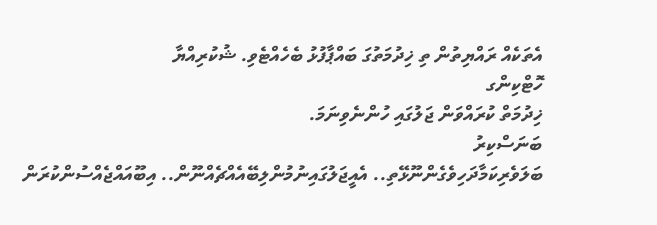އެތަކެއް ރައްޔިތުން ތި ޚިދުމަތުގަ ބައްޕާފުޅު ބެހެއްޓެވި. ޝުކުރިއްޔާ
ހޮޓްކިންގ
ޚިދުމަތް ކުރައްވަން ޖަލުގައި ހުންނެވިނަމަ.
ބަނަސްކިރު
ބަލަވެރިކަމާދަހިވެގެންނޫޅޭތި.. އެއީޖަލުގައިނުމުންލިބޭއެއްޗެއްނޫން.. އިބޫއައްޖެއްސުންކުރަން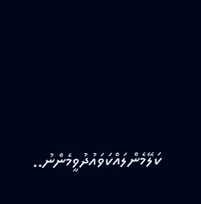ކަލޭމެންލައްކަވައުދުވީމެންނު..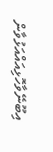އިބޫނޭވާހޮޅިއައްއަޅުވާން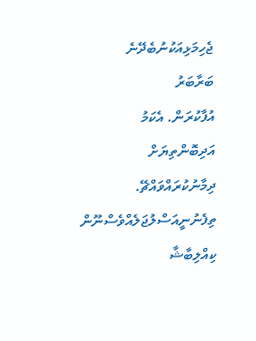ޖެހިމަޅިއަކުނުބެދޭނެ
ބަރާބަރު
އުފާކުރަން. އެކަމު އަދިބޮންތިޔަށް ދިމާނުކުރައްވައްޗޭ. ތިފެނުނީއަސްލުޖަލެއްވެސްނޫން
ކިއްލިބާޝާ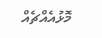މޮޅުއެއްޗެއް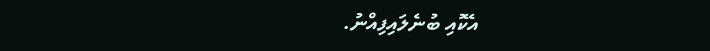އެކޮއި ބުނެލައިފިއްނު.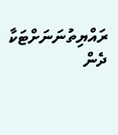ރައްޔިތުނަނަށްޓަކާ ދެން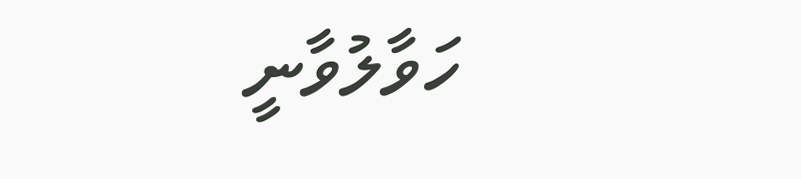ހަވާލުވާނީ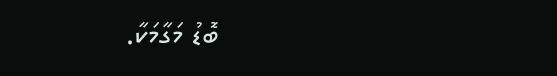ބޮޑު މަގާމަކާ.